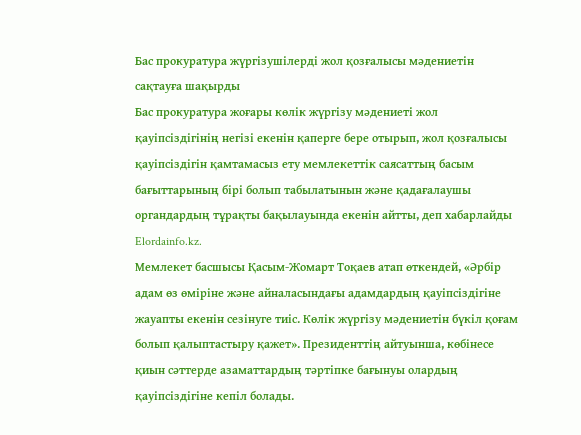Бас прокуратура жүргізушілерді жол қозғалысы мәдениетін сақтауға шақырды
Бас прокуратура жоғары көлік жүргізу мәдениеті жол қауіпсіздігінің негізі екенін қаперге бере отырып, жол қозғалысы қауіпсіздігін қамтамасыз ету мемлекеттік саясаттың басым бағыттарының бірі болып табылатынын және қадағалаушы органдардың тұрақты бақылауында екенін айтты, деп хабарлайды Elordainfo.kz.
Мемлекет басшысы Қасым-Жомарт Тоқаев атап өткендей, «Әрбір адам өз өміріне және айналасындағы адамдардың қауіпсіздігіне жауапты екенін сезінуге тиіс. Көлік жүргізу мәдениетін бүкіл қоғам болып қалыптастыру қажет». Президенттің айтуынша, көбінесе қиын сәттерде азаматтардың тәртіпке бағынуы олардың қауіпсіздігіне кепіл болады.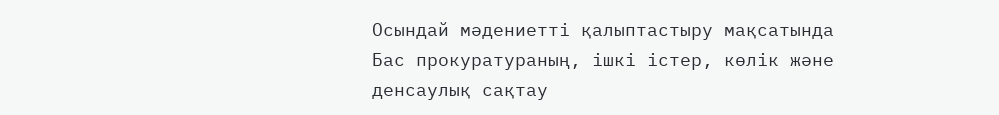Осындай мәдениетті қалыптастыру мақсатында Бас прокуратураның, ішкі істер, көлік және денсаулық сақтау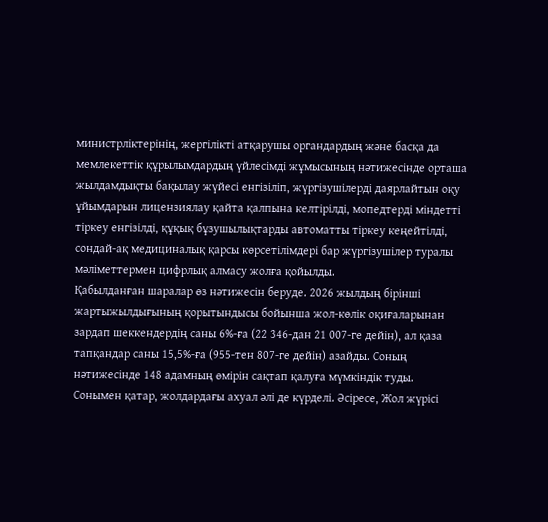министрліктерінің, жергілікті атқарушы органдардың және басқа да мемлекеттік құрылымдардың үйлесімді жұмысының нәтижесінде орташа жылдамдықты бақылау жүйесі енгізіліп, жүргізушілерді даярлайтын оқу ұйымдарын лицензиялау қайта қалпына келтірілді, мопедтерді міндетті тіркеу енгізілді, құқық бұзушылықтарды автоматты тіркеу кеңейтілді, сондай-ақ медициналық қарсы көрсетілімдері бар жүргізушілер туралы мәліметтермен цифрлық алмасу жолға қойылды.
Қабылданған шаралар өз нәтижесін беруде. 2026 жылдың бірінші жартыжылдығының қорытындысы бойынша жол-көлік оқиғаларынан зардап шеккендердің саны 6%-ға (22 346-дан 21 007-ге дейін), ал қаза тапқандар саны 15,5%-ға (955-тен 807-ге дейін) азайды. Соның нәтижесінде 148 адамның өмірін сақтап қалуға мүмкіндік туды.
Сонымен қатар, жолдардағы ахуал әлі де күрделі. Әсіресе, Жол жүрісі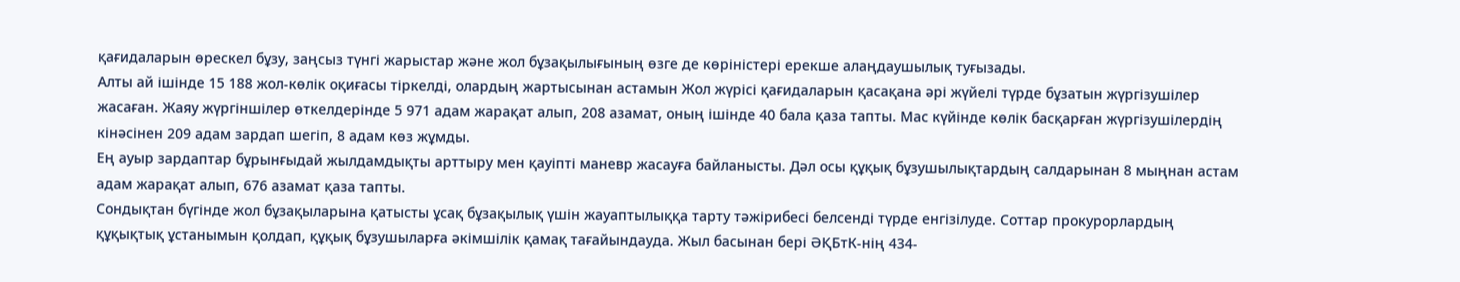қағидаларын өрескел бұзу, заңсыз түнгі жарыстар және жол бұзақылығының өзге де көріністері ерекше алаңдаушылық туғызады.
Алты ай ішінде 15 188 жол-көлік оқиғасы тіркелді, олардың жартысынан астамын Жол жүрісі қағидаларын қасақана әрі жүйелі түрде бұзатын жүргізушілер жасаған. Жаяу жүргіншілер өткелдерінде 5 971 адам жарақат алып, 208 азамат, оның ішінде 40 бала қаза тапты. Мас күйінде көлік басқарған жүргізушілердің кінәсінен 209 адам зардап шегіп, 8 адам көз жұмды.
Ең ауыр зардаптар бұрынғыдай жылдамдықты арттыру мен қауіпті маневр жасауға байланысты. Дәл осы құқық бұзушылықтардың салдарынан 8 мыңнан астам адам жарақат алып, 676 азамат қаза тапты.
Сондықтан бүгінде жол бұзақыларына қатысты ұсақ бұзақылық үшін жауаптылыққа тарту тәжірибесі белсенді түрде енгізілуде. Соттар прокурорлардың құқықтық ұстанымын қолдап, құқық бұзушыларға әкімшілік қамақ тағайындауда. Жыл басынан бері ӘҚБтК-нің 434-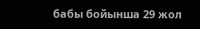бабы бойынша 29 жол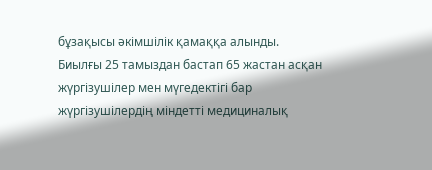бұзақысы әкімшілік қамаққа алынды.
Биылғы 25 тамыздан бастап 65 жастан асқан жүргізушілер мен мүгедектігі бар жүргізушілердің міндетті медициналық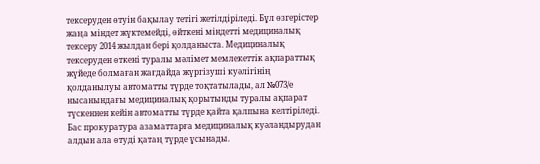тексеруден өтуін бақылау тетігі жетілдіріледі. Бұл өзгерістер жаңа міндет жүктемейді, өйткені міндетті медициналық тексеру 2014 жылдан бері қолданыста. Медициналық тексеруден өткені туралы мәлімет мемлекеттік ақпараттық жүйеде болмаған жағдайда жүргізуші куәлігінің қолданылуы автоматты түрде тоқтатылады, ал №073/е нысанындағы медициналық қорытынды туралы ақпарат түскеннен кейін автоматты түрде қайта қалпына келтіріледі. Бас прокуратура азаматтарға медициналық куәландырудан алдын ала өтуді қатаң түрде ұсынады.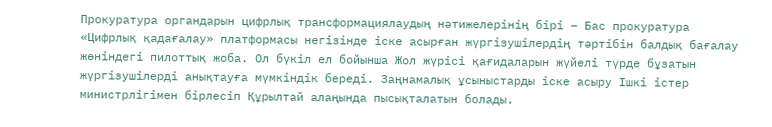Прокуратура органдарын цифрлық трансформациялаудың нәтижелерінің бірі – Бас прокуратура «Цифрлық қадағалау» платформасы негізінде іске асырған жүргізушілердің тәртібін балдық бағалау жөніндегі пилоттық жоба. Ол бүкіл ел бойынша Жол жүрісі қағидаларын жүйелі түрде бұзатын жүргізушілерді анықтауға мүмкіндік береді. Заңнамалық ұсыныстарды іске асыру Ішкі істер министрлігімен бірлесіп Құрылтай алаңында пысықталатын болады.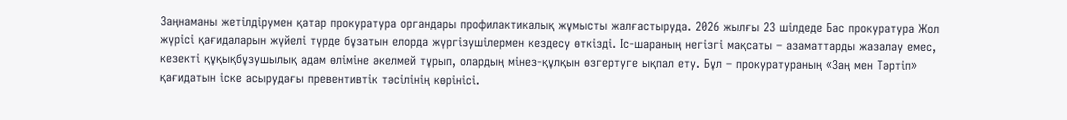Заңнаманы жетілдірумен қатар прокуратура органдары профилактикалық жұмысты жалғастыруда. 2026 жылғы 23 шілдеде Бас прокуратура Жол жүрісі қағидаларын жүйелі түрде бұзатын елорда жүргізушілермен кездесу өткізді. Іс-шараның негізгі мақсаты – азаматтарды жазалау емес, кезекті құқықбұзушылық адам өліміне әкелмей тұрып, олардың мінез-құлқын өзгертуге ықпал ету. Бұл – прокуратураның «Заң мен Тәртіп» қағидатын іске асырудағы превентивтік тәсілінің көрінісі.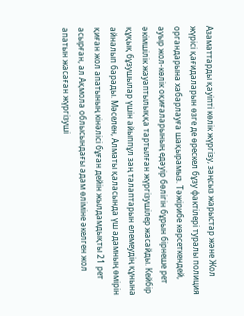Азаматтарды қауіпті көлік жүргізу, заңсыз жарыстар және Жол жүрісі қағидаларын өзге де өрескел бұзу фактілері туралы полиция органдарына хабарлауға шақырамыз. Тәжірибе көрсеткендей, ауыр жол-көлік оқиғаларының едәуір бөлігін бұрын бірнеше рет әкімшілік жауаптылыққа тартылған жүргізушілер жасайды. Кейбір құқық бұзушылар үшін айыппұл заң талаптарын елемеудің құнына айналып барады. Мәселен, Алматы қаласында үш адамның өмірін қиған жол апатының кінәлісі бұған дейін жылдамдықты 21 рет асырған, ал Ақмола облысындағы адам өліміне әкелген жол апатын жасаған жүргізуші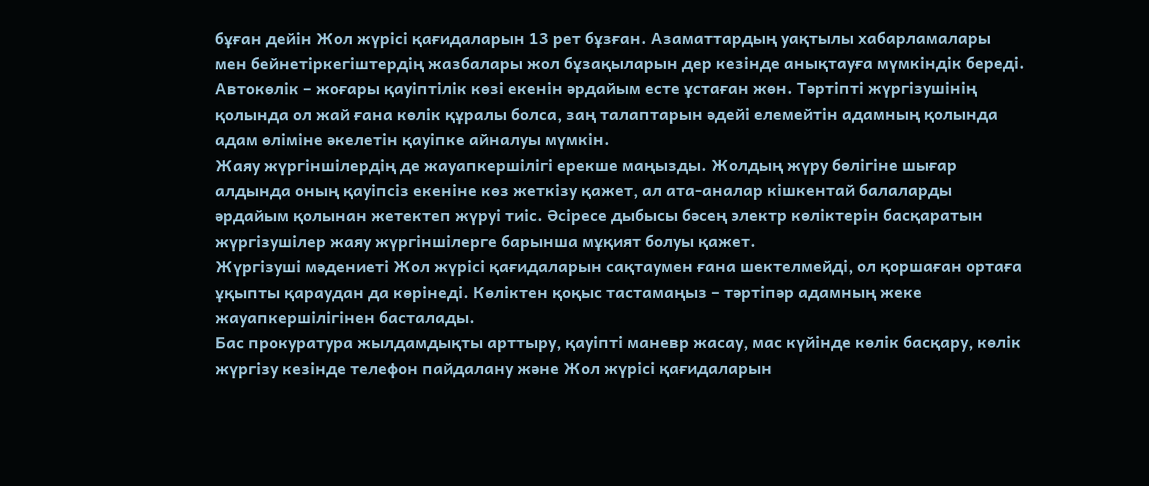бұған дейін Жол жүрісі қағидаларын 13 рет бұзған. Азаматтардың уақтылы хабарламалары мен бейнетіркегіштердің жазбалары жол бұзақыларын дер кезінде анықтауға мүмкіндік береді.
Автокөлік – жоғары қауіптілік көзі екенін әрдайым есте ұстаған жөн. Тәртіпті жүргізушінің қолында ол жай ғана көлік құралы болса, заң талаптарын әдейі елемейтін адамның қолында адам өліміне әкелетін қауіпке айналуы мүмкін.
Жаяу жүргіншілердің де жауапкершілігі ерекше маңызды. Жолдың жүру бөлігіне шығар алдында оның қауіпсіз екеніне көз жеткізу қажет, ал ата-аналар кішкентай балаларды әрдайым қолынан жетектеп жүруі тиіс. Әсіресе дыбысы бәсең электр көліктерін басқаратын жүргізушілер жаяу жүргіншілерге барынша мұқият болуы қажет.
Жүргізуші мәдениеті Жол жүрісі қағидаларын сақтаумен ғана шектелмейді, ол қоршаған ортаға ұқыпты қараудан да көрінеді. Көліктен қоқыс тастамаңыз – тәртіпәр адамның жеке жауапкершілігінен басталады.
Бас прокуратура жылдамдықты арттыру, қауіпті маневр жасау, мас күйінде көлік басқару, көлік жүргізу кезінде телефон пайдалану және Жол жүрісі қағидаларын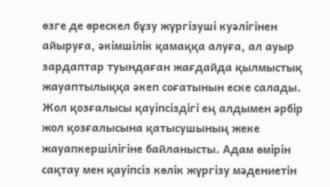өзге де өрескел бұзу жүргізуші куәлігінен айыруға, әкімшілік қамаққа алуға, ал ауыр зардаптар туындаған жағдайда қылмыстық жауаптылыққа әкеп соғатынын еске салады. Жол қозғалысы қауіпсіздігі ең алдымен әрбір жол қозғалысына қатысушының жеке жауапкершілігіне байланысты. Адам өмірін сақтау мен қауіпсіз көлік жүргізу мәдениетін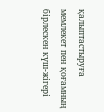қалыптастыруға мемлекет пен қоғамның бірлескен күш-жігері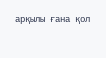арқылы ғана қол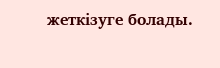жеткізуге болады.